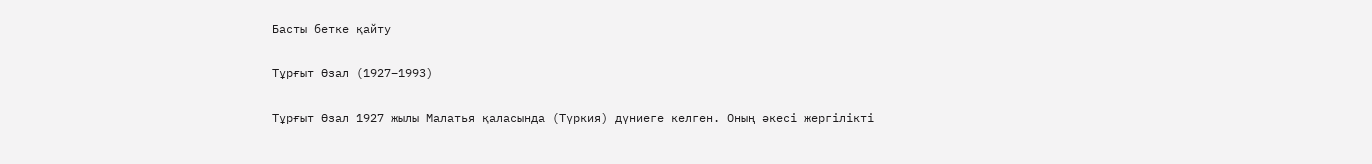Басты бетке қайту

Тұрғыт Өзал (1927–1993)

Тұрғыт Өзал 1927 жылы Малатья қаласында (Түркия) дүниеге келген. Оның әкесі жергілікті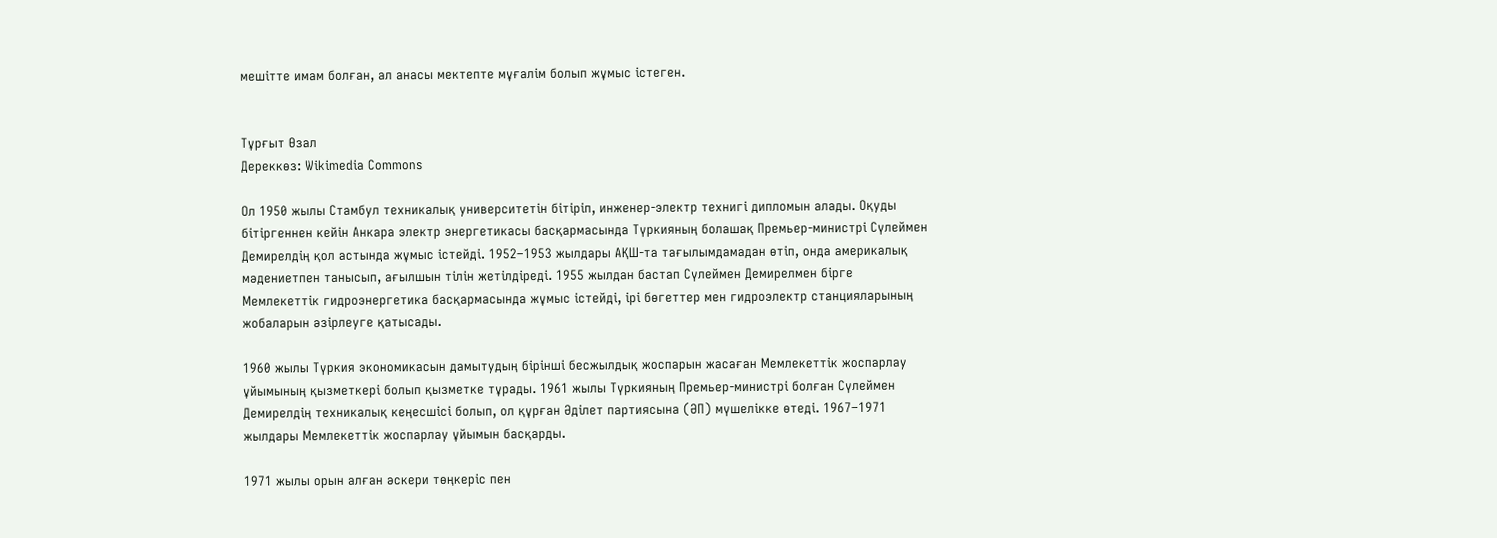мешітте имам болған, ал анасы мектепте мұғалім болып жұмыс істеген.


Тұрғыт Өзал
Дереккөз: Wikimedia Commons

Ол 1950 жылы Стамбул техникалық университетін бітіріп, инженер-электр технигі дипломын алады. Оқуды бітіргеннен кейін Анкара электр энергетикасы басқармасында Түркияның болашақ Премьер-министрі Сүлеймен Демирелдің қол астында жұмыс істейді. 1952–1953 жылдары АҚШ-та тағылымдамадан өтіп, онда америкалық мәдениетпен танысып, ағылшын тілін жетілдіреді. 1955 жылдан бастап Сүлеймен Демирелмен бірге Мемлекеттік гидроэнергетика басқармасында жұмыс істейді, ірі бөгеттер мен гидроэлектр станцияларының жобаларын әзірлеуге қатысады.

1960 жылы Түркия экономикасын дамытудың бірінші бесжылдық жоспарын жасаған Мемлекеттік жоспарлау ұйымының қызметкері болып қызметке тұрады. 1961 жылы Түркияның Премьер-министрі болған Сүлеймен Демирелдің техникалық кеңесшісі болып, ол құрған Әділет партиясына (ӘП) мүшелікке өтеді. 1967–1971 жылдары Мемлекеттік жоспарлау ұйымын басқарды.

1971 жылы орын алған әскери төңкеріс пен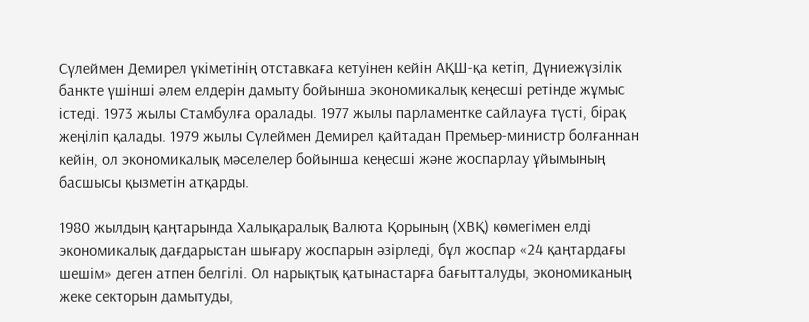Сүлеймен Демирел үкіметінің отставкаға кетуінен кейін АҚШ-қа кетіп, Дүниежүзілік банкте үшінші әлем елдерін дамыту бойынша экономикалық кеңесші ретінде жұмыс істеді. 1973 жылы Стамбулға оралады. 1977 жылы парламентке сайлауға түсті, бірақ жеңіліп қалады. 1979 жылы Сүлеймен Демирел қайтадан Премьер-министр болғаннан кейін, ол экономикалық мәселелер бойынша кеңесші және жоспарлау ұйымының басшысы қызметін атқарды.

1980 жылдың қаңтарында Халықаралық Валюта Қорының (ХВҚ) көмегімен елді экономикалық дағдарыстан шығару жоспарын әзірледі, бұл жоспар «24 қаңтардағы шешім» деген атпен белгілі. Ол нарықтық қатынастарға бағытталуды, экономиканың жеке секторын дамытуды,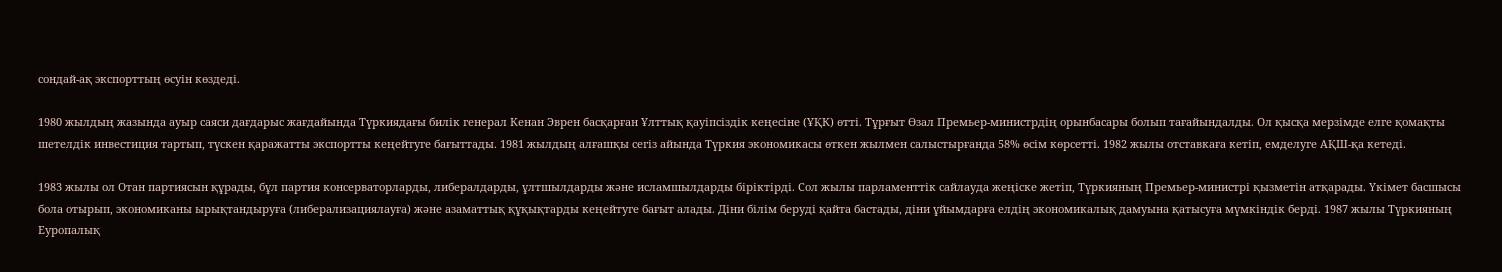сондай-ақ экспорттың өсуін көздеді.

1980 жылдың жазында ауыр саяси дағдарыс жағдайында Түркиядағы билік генерал Кенан Эврен басқарған Ұлттық қауіпсіздік кеңесіне (ҰҚК) өтті. Тұрғыт Өзал Премьер-министрдің орынбасары болып тағайындалды. Ол қысқа мерзімде елге қомақты шетелдік инвестиция тартып, түскен қаражатты экспортты кеңейтуге бағыттады. 1981 жылдың алғашқы сегіз айында Түркия экономикасы өткен жылмен салыстырғанда 58% өсім көрсетті. 1982 жылы отставкаға кетіп, емделуге АҚШ-қа кетеді.

1983 жылы ол Отан партиясын құрады, бұл партия консерваторларды, либералдарды, ұлтшылдарды және исламшылдарды біріктірді. Сол жылы парламенттік сайлауда жеңіске жетіп, Түркияның Премьер-министрі қызметін атқарады. Үкімет басшысы бола отырып, экономиканы ырықтандыруға (либерализациялауға) және азаматтық құқықтарды кеңейтуге бағыт алады. Діни білім беруді қайта бастады, діни ұйымдарға елдің экономикалық дамуына қатысуға мүмкіндік берді. 1987 жылы Түркияның Еуропалық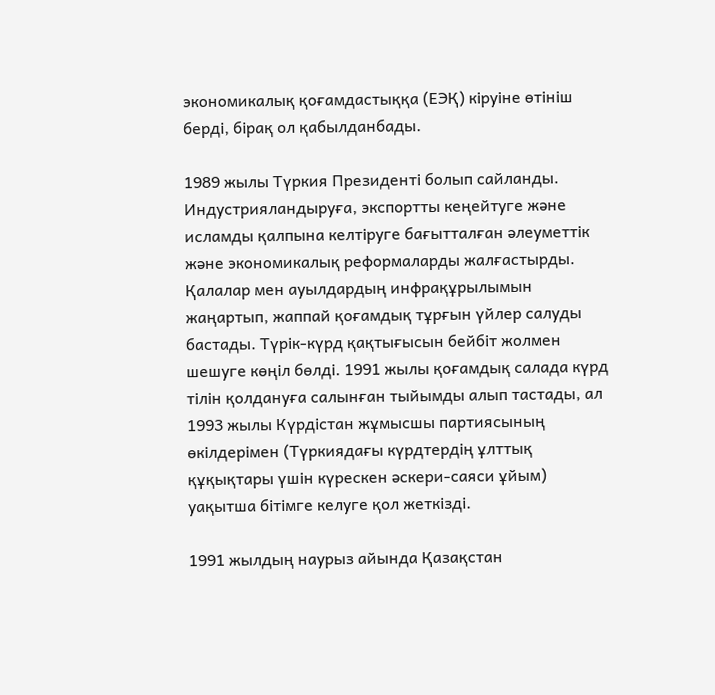экономикалық қоғамдастыққа (ЕЭҚ) кіруіне өтініш берді, бірақ ол қабылданбады.

1989 жылы Түркия Президенті болып сайланды. Индустрияландыруға, экспортты кеңейтуге және исламды қалпына келтіруге бағытталған әлеуметтік және экономикалық реформаларды жалғастырды. Қалалар мен ауылдардың инфрақұрылымын жаңартып, жаппай қоғамдық тұрғын үйлер салуды бастады. Түрік-күрд қақтығысын бейбіт жолмен шешуге көңіл бөлді. 1991 жылы қоғамдық салада күрд тілін қолдануға салынған тыйымды алып тастады, ал 1993 жылы Күрдістан жұмысшы партиясының өкілдерімен (Түркиядағы күрдтердің ұлттық құқықтары үшін күрескен әскери-саяси ұйым) уақытша бітімге келуге қол жеткізді.

1991 жылдың наурыз айында Қазақстан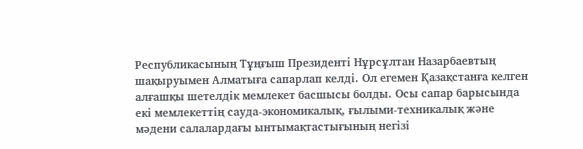Республикасының Тұңғыш Президенті Нұрсұлтан Назарбаевтың шақыруымен Алматыға сапарлап келді. Ол егемен Қазақстанға келген алғашқы шетелдік мемлекет басшысы болды. Осы сапар барысында екі мемлекеттің сауда-экономикалық, ғылыми-техникалық және мәдени салалардағы ынтымақтастығының негізі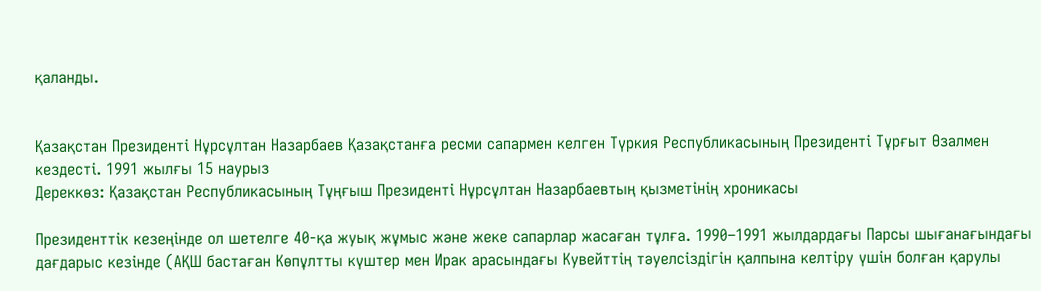қаланды.


Қазақстан Президенті Нұрсұлтан Назарбаев Қазақстанға ресми сапармен келген Түркия Республикасының Президенті Тұрғыт Өзалмен кездесті. 1991 жылғы 15 наурыз
Дереккөз: Қазақстан Республикасының Тұңғыш Президенті Нұрсұлтан Назарбаевтың қызметінің хроникасы

Президенттік кезеңінде ол шетелге 40-қа жуық жұмыс және жеке сапарлар жасаған тұлға. 1990–1991 жылдардағы Парсы шығанағындағы дағдарыс кезінде (АҚШ бастаған Көпұлтты күштер мен Ирак арасындағы Кувейттің тәуелсіздігін қалпына келтіру үшін болған қарулы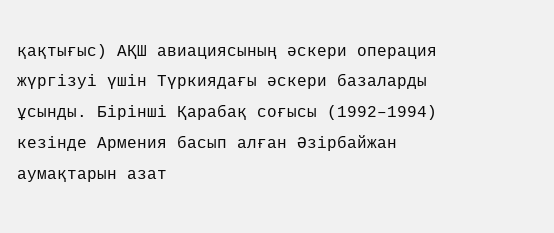қақтығыс) АҚШ авиациясының әскери операция жүргізуі үшін Түркиядағы әскери базаларды ұсынды. Бірінші Қарабақ соғысы (1992–1994) кезінде Армения басып алған Әзірбайжан аумақтарын азат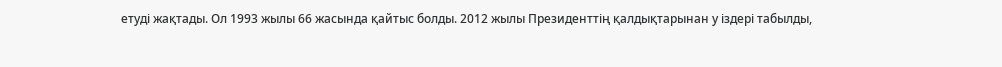етуді жақтады. Ол 1993 жылы 66 жасында қайтыс болды. 2012 жылы Президенттің қалдықтарынан у іздері табылды,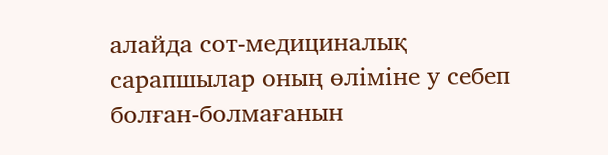алайда сот-медициналық сарапшылар оның өліміне у себеп болған-болмағанын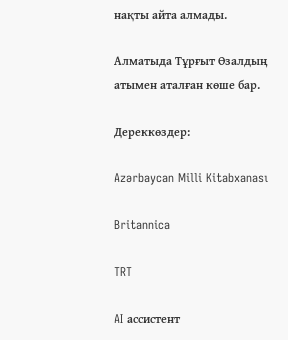нақты айта алмады.

Алматыда Тұрғыт Өзалдың атымен аталған көше бар.

Дереккөздер:

Azərbaycan Milli Kitabxanası

Britannica

TRT

AI ассистент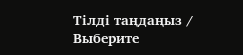Тілді таңдаңыз / Выберите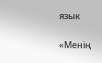язык

«Менің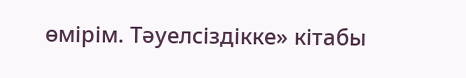өмірім. Тәуелсіздікке» кітабы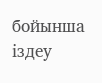бойынша іздеу